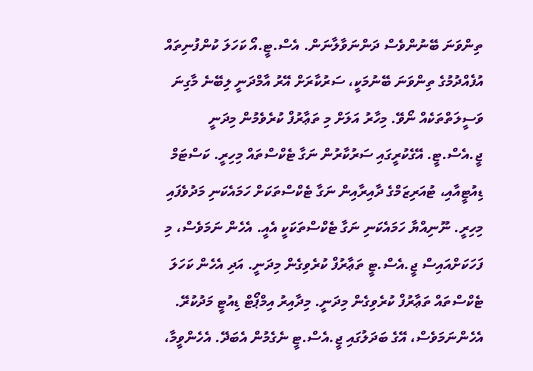ތިންވަނަ ބޭނުންވެސް ދަންނަވާލާނަން. އެސް.ޓީ.އޯ ކަހަލަ ކުންފުނިތައް އުފެއްދުމުގެ ތިންވަނަ ބޭނުމަކީ، ސަރުކާރަށް އޭރު އާމްދަނީ ލިބޭނެ މާގިނަ ވަސީލަތްތަކެއް ނޯވޭ. މިހާރު އަލަށް މި ތަޢާރުފް ކުރެވެމުން މިދަނީ ޖީ.އެސް.ޓީ. އޭގެކުރީގައި ސަރުކާރުން ނަގާ ޓެކްސްތައް މިހިރީ. ކަސްޓަމް ޑިއުޓީއާއި، ޓުއަރިޒަމްގެ ދާއިރާއިން ނަގާ ޓެކްސްތަކަށް ހަމައެކަނި މަދުވެފައި މިހިރީ. ނޫނިއްޔާ ހަމައެކަނި ނަގާ ޓެކްސްތަކަކީ އެއީ. އެހެން ނަމަވެސް، މި ފަހަކަށްއައިސް ޖީ.އެސް.ޓީ ތަޢާރުފް ކުރެވިގެން މިދަނީ. އަދި އެހެން ކަހަލަ ޓެކްސްތައް ތަޢާރުފް ކުރެވިގެން މިދަނީ. މިދާއިރު އިމްޕޯޓް ޑިއުޓީ މަދުކުރޭ. އެހެންނަމަވެސް، އޭގެ ބަދަލުގައި ޖީ.އެސް.ޓީ ނެގެމުން އެބަދޭ. އެހެންވީމާ،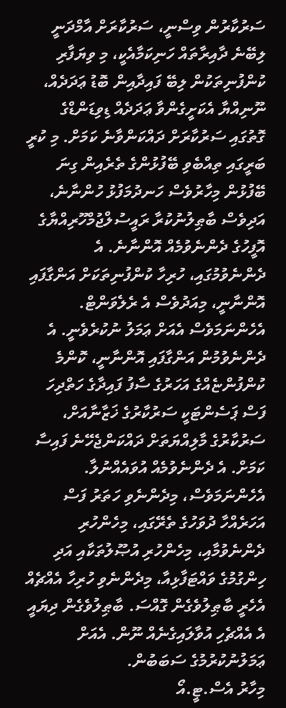ސަރުކާރުން ވިސްނީ، ސަރުކާރަށް އާމްދަނީ ލިބޭނެ ދާއިރާތައް ހަނިކަމާއެކީ، މި ވިޔަފާރި ކުންފުނިތަކުން ލިބޭ ފައިދާއިން ބޮޑު ޢަދަދެއް، ނޫނިއްޔާ އެކަށީގެންވާ ޢަދަދެއް ޑިވިޑަންޑްގެ ގޮތުގައި ސަރުކާރަށް ދައްކަންވާނެ ކަމަށް. މި ކުރީ ބަރީގައި ތިއްބެވި ބޭފުޅުންގެ ތެރެއިން ގިނަ ބޭފުޅުން މިހާރުވެސް ހަނދުމަފުޅު ހުންނާނެ، އަދިވެސް ބާޠިލުނުކުރާ ރައީސުލްޖުމްހޫރިއްޔާގެ އޮފީހުގެ ދެންނެވުމެއް އޮންނާނެ. އެ ދެންނެވުމުގައި، ހުރިހާ ކުންފުނިތަކަށް އަންގާފައި އޮންނާނީ، މިއަދުވެސް އެ ރެލެވަންޓް. އެހެންނަމަވެސް އެއަށް ޢަމަލު ނުކުރެވެނީ. އެ ދެންނެވުމުން އަންގާފައި އޮންނާނީ، ކޮންމެ ކުންފުންޏެއްގެ އަހަރުގެ ސާފު ފައިދާގެ ހަތްދިހަ ފަސް ޕަސެންޓަކީ ސަރުކާރުގެ ޚަޒާނާއަށް، ސަރުކާރުގެ މާލިއްޔަތަށް ދައްކަންޖެހޭނެ ފައިސާ ކަމަށް. އެ ދެންނެވުމެއް އުވައެއްނުލާ. އެހެންނަމަވެސް، މިދެންނެވި ހަތަރު ފަސް އަހަރެއްހާ ދުވަހުގެ ތެރޭގައި، މިހެންހުރި ދެންނެވުމާއި، މިހެންހުރި އުޞޫލުތަކާއި އަދި ހިންގުމުގެ ވައްޓަފާޅިއާ، މިދެންނެވި ހުރިހާ އެއްޗެއް އެހެރީ ބާޠިލުވެގެން ގޮއްސަ. ބާޠިލުވެގެން ދިޔައީ އެ އެއްޗެހި އުވާލައިގެނެއް ނޫން. އެއަށް ޢަމަލުނުކުރުމުގެ ސަބަބުން.
މިހާރު އެސް.ޓީ.އޯ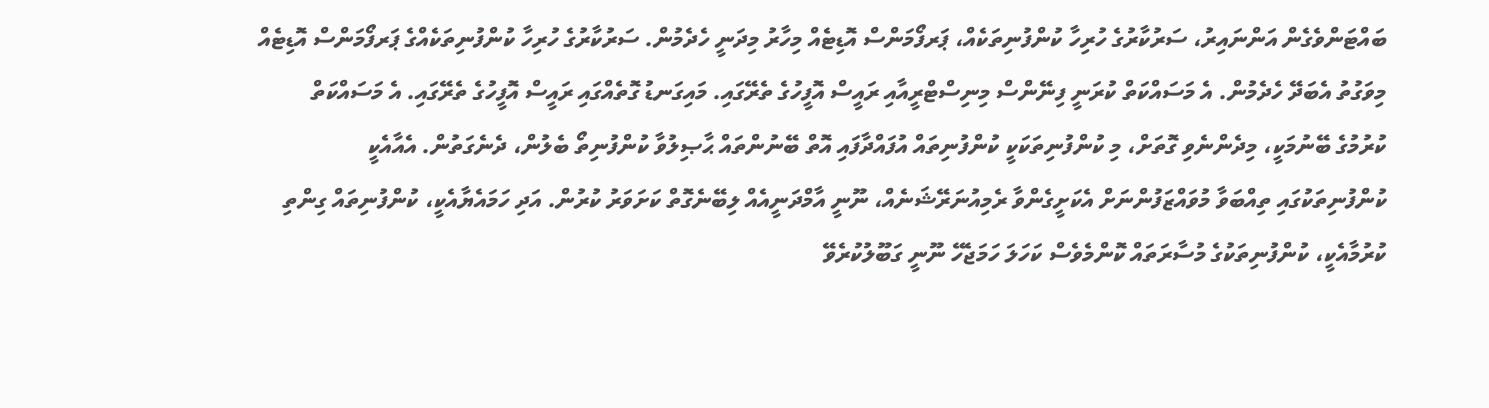ބައްޓަންވެގެން އަންނައިރު، ސަރުކާރުގެ ހުރިހާ ކުންފުނިތަކެއް، ޕަރފޯމަންސް އޮޑިޓެއް މިހާރު މިދަނީ ހެދެމުން. ސަރުކާރުގެ ހުރިހާ ކުންފުނިތަކެއްގެ ޕަރފޯމަންސް އޮޑިޓެއް މިވަގުތު އެބަދޭ ހެދެމުން. އެ މަސައްކަތް ކުރަނީ ފިނޭންސް މިނިސްޓްރީއާއި ރައީސް އޮފީހުގެ ތެރޭގައި. މައިގަނޑު ގޮތެއްގައި ރައީސް އޮފީހުގެ ތެރޭގައި. އެ މަސައްކަތް ކުރުމުގެ ބޭނުމަކީ، މިދެންނެވި ގޮތަށް، މި ކުންފުނިތަކަކީ ކުންފުނިތައް އުފައްދާފައި އޮތް ބޭނުންތައް ޙާޞިލުވާ ކުންފުނިތޯ ބެލުން، ދެނެގަތުން. އެއާއެކީ ކުންފުނިތަކުގައި ތިއްބަވާ މުވައްޒަފުންނަށް އެކަށީގެންވާ ރެމިއުނަރޭޝަނެއް، ނޫނީ އާމްދަނީއެއް ލިބޭނެގޮތް ކަށަވަރު ކުރުން. އަދި ހަމައެޔާއެކީ، ކުންފުނިތައް ގިންތި ކުރުމާއެކީ، ކުންފުނިތަކުގެ މުސާރަތައް ކޮންމެވެސް ކަހަލަ ހަމަޖެހޭ ނޫނީ ގަބޫލުކުރެވޭ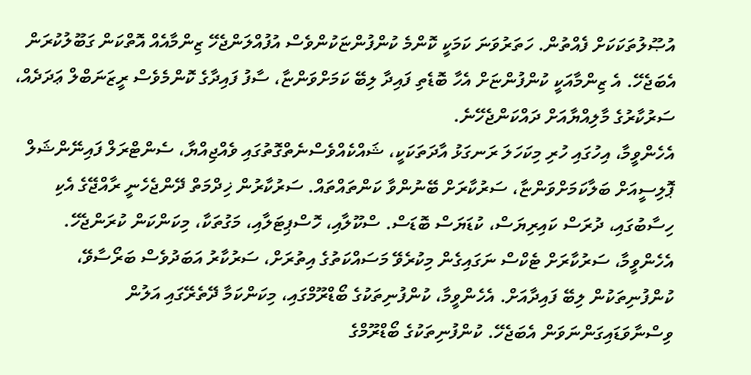އުޞޫލުތަކަކަށް ފެއްތުން. ހަތަރުވަނަ ކަމަކީ ކޮންމެ ކުންފުންޏަކުންވެސް އުފުއްލަންޖެހޭ ޒިންމާއެއް އޮތްކަން ގަބޫލުކުރަން އެބަޖެހޭ. އެ ޒިންމާއަކީ ކުންފުންޏަށް އެހާ ބޮޑެތި ފައިދާ ލިބޭ ކަމަށްވަންޏާ، ސާފު ފައިދާގެ ކޮންމެވެސް ރީޒަނަބްލް ޢަދަދެއް، ސަރުކާރުގެ މާލިއްޔާއަށް ދައްކަންޖެހޭނެ.
އެހެންވީމާ، އިހުގައި ހުރި މިކަހަލަ ރަނގަޅު އާދަތަކަކީ، ޝައްކެއްވެސްނެތްގޮތުގައި ވެއްޖިއްޔާ، ސެންޓްރަލް ފައިނޭންޝަލް ޕޮލިސީއަށް ބަލާކަމަށްވަންޏާ، ސަރުކާރަށް ބޭނުންވާ ކަންތައްތައް. ސަރުކާރުން ޚިދްމަތް ދޭންޖެހެނީ ރާއްޖޭގެ އެކި ހިސާބުގައި، ދުރަސް ކައިރިޔަސް، ކުޑަޔަސް ބޮޑަސް. ސްކޫލާއި، ހޮސްޕިޓަލާއި، މަގުތަކާ، މިކަންކަން ކުރަންޖެހޭ. އެހެންވީމާ، ސަރުކާރަށް ޓެކްސް ނަގައިގެން މިކުރެވޭ މަސައްކަތުގެ އިތުރަށް، ސަރުކާރު އަބަދުވެސް ބަރޯސާވޭ، ކުންފުނިތަކުން ލިބޭ ފައިދާއަށް. އެހެންވީމާ، ކުންފުނިތަކުގެ ބޯޑްރޫމްގައި، މިކަންކަމާ ދޭތެރޭގައި އަލުން ވިސްނާވަޑައިގަންނަވަން އެބަޖެހޭ. ކުންފުނިތަކުގެ ބޯޑްރޫމްގެ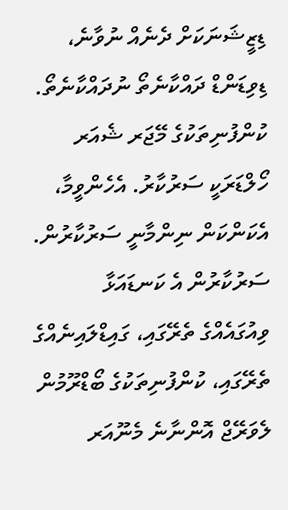ޑިޒީޝަނަކަށް ދެނެއް ނުވާނެ، ޑިވިޑަންޑް ދައްކާނެތޯ ނުދައްކާނެތޯ. ކުންފުނިތަކުގެ މޭޖަރ ޝެއަރ ހޯލްޑަރަކީ ސަރުކާރު. އެހެންވީމާ، އެކަންކަން ނިންމާނީ ސަރުކާރުން. ސަރުކާރުން އެ ކަނޑައަޅާ ވިއުގައެއްގެ ތެރޭގައި، ގައިޑްލައިނެއްގެ ތެރޭގައި، ކުންފުނިތަކުގެ ބޯޑްރޫމުން ލެވަރޭޖް އޮންނާނެ މެނޫއަރ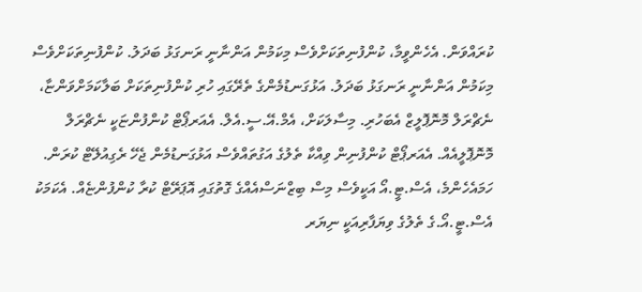ކުރައްވަން. އެހެންވީމާ، ކުންފުނިތަކަށްވެސް މިކަމުން އަންނާނީ ރަނގަޅު ބަދަލު. ކުންފުނިތަކަށްވެސް މިކަމުން އަންނާނީ ރަނގަޅު ބަދަލު. އަޅުގަނޑުމެންގެ ތެރޭގައި ހުރި ކުންފުނިތަކަށް ބަލާކަމަށްވަންޏާ، ނެޗްރަލް މޮނޮޕޮލީޒް އެބަހުރި. މިސާލަކަށް، އެމް.އޭ.ސީ.އެލް. އެއަރޕޯޓް ކުންފުންޏަކީ ނެޗްރަލް މޮނޮޕޮލީއެއް. އެއަރޕޯޓް ކުންފުނިން ވިއްކާ ތެލުގެ އަގުތައްވެސް އަޅުގަނޑުމެން ޖެހޭ ރެގިއުލޭޓް ކުރަން. ހަމައެހެންމެ، އެސް.ޓީ.އޯ އަކީވެސް މިސް ބިޒްނަސްއެއްގެ ގޮތުގައި އޮޕަރޭޓް ކުރާ ކުންފުންޏެއް. އެކަމަކު އެސް.ޓީ.އޯ.ގެ ތެލުގެ ވިޔަފާރިއަކީ ނިޔަރ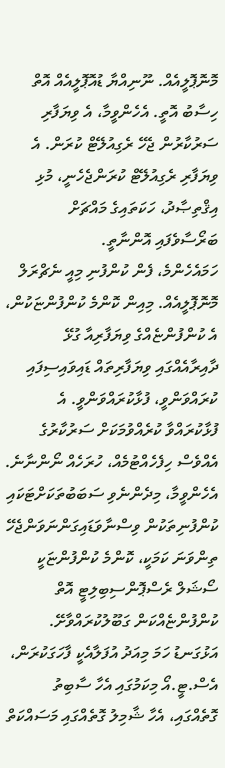މޮނޮޕޮލީއެއް. ނޫނިއްޔާ ޑުއޮޕޮލީއެއް އޮތް ހިސާބު އޮތީ. އެހެންވީމާ، އެ ވިޔަފާރި ސަރުކާރުން ޖެހޭ ރެގިއުލޭޓް ކުރަން. އެ ވިޔަފާރި ރެގިއުލޭޓް ކުރަންޖެހެނީ، މުޅި އިޤްތިޞާދު، ހަކަތައިގެ މައްޗަށް ބަރޯސާވެފައި އޮންނާތީ.
ހަމައެހެންމެ، ފެން ކުންފުނި މިއީ ނެޗްރަލް މޮނޮޕޮލީއެއް. މިއިން ކޮންމެ ކުންފުންޏަކުން، އެ ކުންފުންޏެއްގެ ވިޔަފާރިއާ ގުޅޭ ދާއިރާއެއްގައި ވިޔަފާރިތައް ޑައިވައިސިފައި ކުރައްވަންވީ، ފުޅާކުރައްވަންވީ. އެ ފުޅާކުރައްވާ ކުރެއްވުމަކަށް ސަރުކާރުގެ އެއްވެސް ހިފެހެއްޓުމެއް، ހުރަހެއް ނޯންނާނެ. އެހެންވީމާ، މިދެންނެވި ސަބަބުތަކަށްޓަކައި ކުންފުނިތަކުން ވިސްނާވަޑައިގަންނަވަންޖެހޭ ތިންވަނަ ކަމަކީ، ކޮންމެ ކުންފުންޏަކީ ސޯޝަލް ރެސްޕޮންސިބިލިޓީ އޮތް ކުންފުންޏެއްކަން ގަބޫލުކުރައްވާށޭ.
އަޅުގަނޑު ހަމަ މިއަދު އުފަލާއެކީ ފާހަގަކުރަން، އެސް.ޓީ.އޯ މިކަމުގައި އެހާ ސާބިތު ގޮތެއްގައި، އެހާ ޝާމިލު ގޮތެއްގައި މަސައްކަތް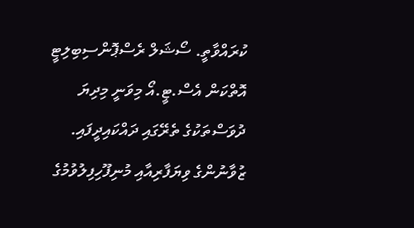ކުރައްވާތީ. ސޯޝަލް ރެސްޕޮންސިބިލިޓީ އޮތްކަން އެސް.ޓީ.އޯ މިވަނީ މިދިޔަ ދުވަސްތަކުގެ ތެރޭގައި ދައްކައިދީފައި. ޒުވާނުންގެ ވިޔަފާރިއާއި މުނިފޫހިފިލުވުމުގެ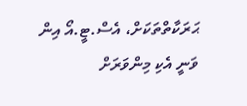ޙަރަކާތްތަކަށް، އެސް.ޓީ.އޯ އިން ވަނީ އެކި މިންވަރަށް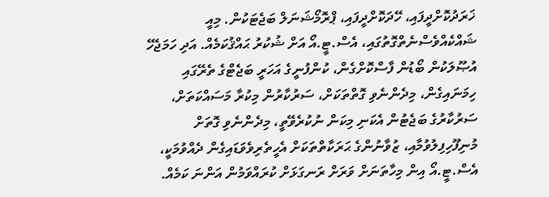ޚަރަދުކޮށްދީފައި، ހޭދަކޮށްދީފައި، ޕްރޮމޯޝަނަލް ބަޖެޓަކުން. މިއީ ޝައްކެއްވެސްނެތްގޮތުގައި، އެސް.ޓީ.އޯ އަށް ޝުކުރު ޙައްޤުކަމެއް. އަދި ހަމަޖެހޭ އުޞޫލަކުން ބޯޑުން ފާސްކޮށްގެން، ކުންފުނީގެ އަހަރީ ބަޖެޓްގެ ތެރޭގައި ހިމަނައިގެން، މިދެންނެވި ގޮތްތަކަށް، ސަރުކާރުން މިކުރާ މަސައްކަތަށް، ސަރުކާރުގެ ބަޖެޓުން އެކަނި މިކަން ނުކުރެވޭތީ، މިދެންނެވި ގޮތަށް މުނިފޫހިފިލުވުމާއި، ޒުވާނުންގެ ޙަރަކާތްތަކަށް އެހީތެރިވެވަޑައިގެން ދެއްވުމަކީ، އެސް.ޓީ.އޯ އިން މިހާތަނަށް ވަރަށް ރަނގަޅަށް ކުރައްވަމުން އަންނަ ކަމެއް.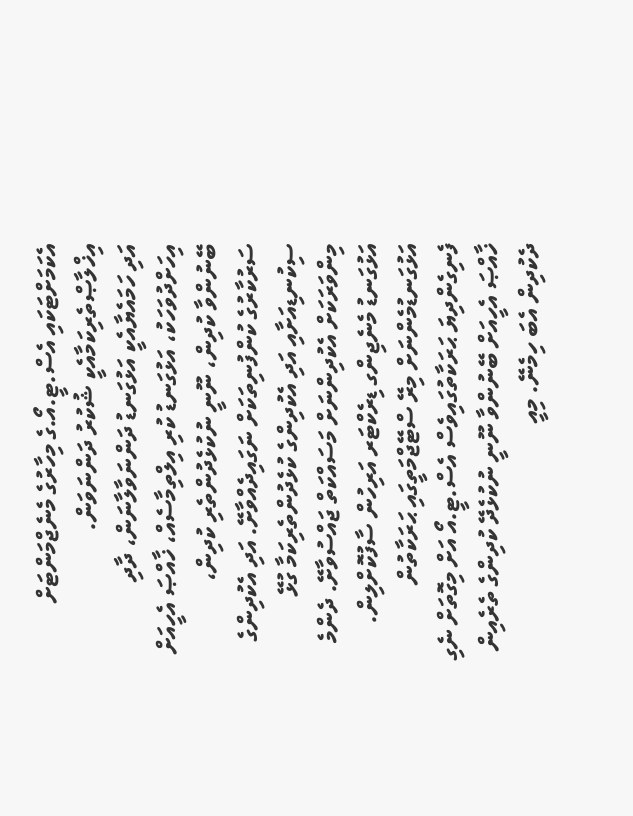އެކަމަށްޓަކައި އެސް.ޓީ.އޯ.ގެ މިހާރުގެ މެނެޖްމަންޓަށް އިޚްލާޞްތެރިކަމާއެކީ ޝުކުރު ދަންނަވަން.
އަދި ހަމައެޔާއެކީ އަޅުގަނޑު ދަންނަވާލާނަން، ދާދި އިހަށްދުވަހަކު، އަޅުގަނޑު ކުރި އިލްތިމާސެއް، ޚާއްޞަ އެހީއަށް ބޭނުންވާ ކުދިން، ނޫނީ ނުކުޅެދުންތެރި ކުދިން، ސަރުކާރުގެ ކުންފުނިތަކަށް ނަގައިދެއްވާށޭ. އަދި އެކުދިންގެ ސިކުނޑިއަށާއި އަދި އެކުދިންގެ ކުޅެދުންތެރިކަމާ ގުޅޭ މިންވަރަކަށް އެކުދިންނަށް މަސައްކަތް ޖައްސުވާށޭ. ދެންމެ އަޅުގަނޑު މެނެޖިންގ ޑިރެކްޓަރ އަރިހުން ސާފުކޮށްލިން. އަޅުގަނޑުމެންނަށް މިރޭ ސްޓޭޖްމަތީގައި ޙަރަކާތުން ފެނިގެންދިޔަ ޙަރަކާތުގައިވެސް އެސް.ޓީ.އޯ އަށް މިގޮތަށް ނެގި ޚާއްޞަ އެހީއަށް ބޭނުންވާ ނޫނީ ނުކުޅެދޭ ކުދިންގެ ތެރެއިން ދެކުދިން އެބަ ހިމެނޭ. މިއީ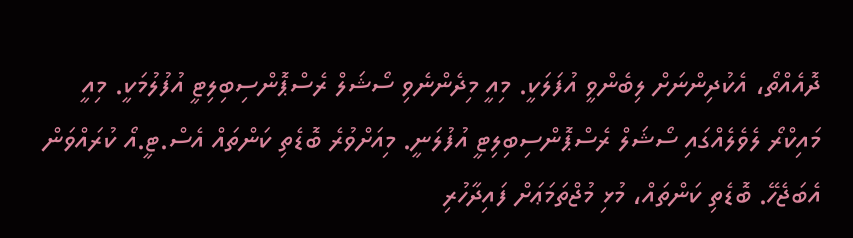ދޮއެއްތޯ، އެކުދިންނަށް ލިބެންވީ އުފަލަކީ. މިއީ މިދެންނެވި ސޯޝަލް ރެސްޕޮންސިބިލިޓީ އުފުލުމަކީ. މިއީ މައިކްރޯ ލެވެލެއްގައި ސޯޝަލް ރެސްޕޮންސިބިލިޓީ އުފުލަނީ. މިއަށްވުރެ ބޮޑެތި ކަންތައް އެސް.ޓީ.އޯ ކުރައްވަން އެބަޖެހޭ. ބޮޑެތި ކަންތައް، މުޅި މުޖްތަމަޢަށް ފައިދާހުރި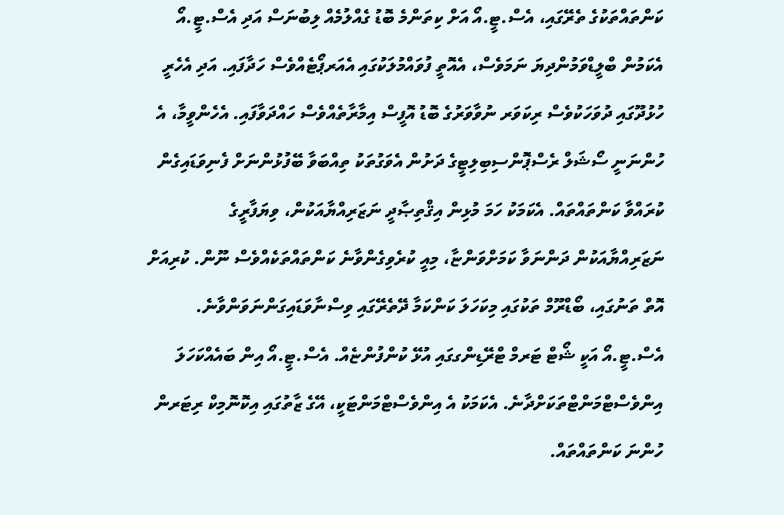ކަންތައްތަކުގެ ތެރޭގައި، އެސް.ޓީ.އޯ އަށް ކިތަންމެ ބޮޑު ގެއްލުމެއް ލިބުނަސް އަދި އެސް.ޓީ.އޯ އެކަމުން ބްލީޑްވަމުންދިޔަ ނަމަވެސް، އެއޮތީ ފުވައްމުލަކުގައި އެއަރޕޯޓެއްވެސް ހަދާފައި. އަދި އެހެރީ ހުޅުދޫގައި ދުވަހަކުވެސް ރިކަވަރ ނުވާވަރުގެ ބޮޑު އޮފީސް އިމާރާތެއްވެސް ހައްދަވާފައި. އެހެންވީމާ، އެ ހުންނަނީ ސޯޝަލް ރެސްޕޮންސިބިލިޓީގެ ދަށުން އެވަގުތަކު ތިއްބަވާ ބޭފުޅުންނަށް ފެނިވަޑައިގެން ކުރައްވާ ކަންތައްތައް. އެކަމަކު ހަމަ މުޅިން އިޤްތިޞާދީ ނަޒަރިއްޔާއަކުން، ވިޔަފާރީގެ ނަޒަރިއްޔާއަކުން ދަންނަވާ ކަމަށްވަންޏާ، މިއީ ކުރެވިގެންވާނެ ކަންތައްތަކެއްވެސް ނޫން. ކުރިއަށް އޮތް ތަނުގައި، ބޯޑްރޫމް ތަކުގައި މިކަހަލަ ކަންކަމާ ދޭތެރޭގައި ވިސްނާވަޑައިގަންނަވަންވާނެ.
އެސް.ޓީ.އޯ އަކީ ޝޯޓް ޓަރމް ޓްރޭޑިންގގައި އުޅޭ ކުންފުންޏެއް. އެސް.ޓީ.އޯ އިން ބައެއްކަހަލަ އިންވެސްޓްމަންޓްތަކަށްދާނެ. އެކަމަކު އެ އިންވެސްޓްމަންޓަކީ، އޭގެ ޒާތުގައި އިކޮނޮމިކް ރިޓަރން ހުންނަ ކަންތައްތައް.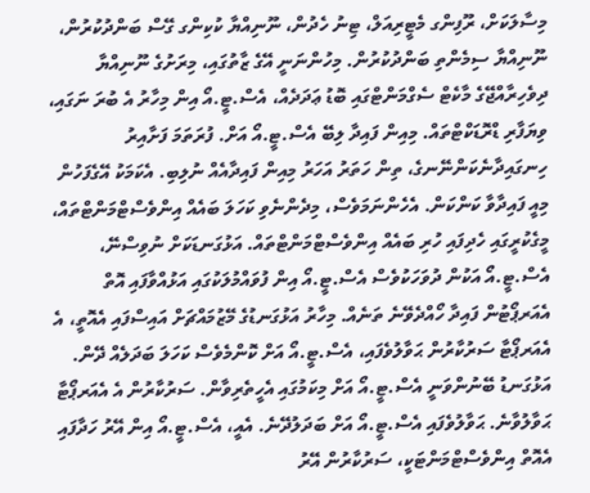މިސާލަކަށް، ރޫފިންގ މެޓީރިއަލް، ޓިނު ހެދުން، ނޫނިއްޔާ ކުކިންގ ގޭސް ބަންދުކުރުން، ނޫނިއްޔާ ސިމެންތި ބަންދުކުރުން. މިހުންނަނީ އޭގެ ޒާތުގައި، މިރަށުގެ ނޫނިއްޔާ ދިވެހިރާއްޖޭގެ މާކެޓް ސެގްމަންޓްގައި ބޮޑު ޢަދަދެއް، އެސް.ޓީ.އޯ އިން މިހާރު އެ ބުރަ ނަގައި، ވިޔަފާރި ޑްރޮޑަކްޓްތައް. މިއިން ފައިދާ ލިބޭ އެސް.ޓީ.އޯ އަށް. ފުރަތަމަ ފަށާއިރު ހިނގައިދާނެކަންނޭނގެ، ތިން ހަތަރު އަހަރު މިއިން ފައިދާއެއް ނުލިބި. އެކަމަކު އޭގެފަހުން މިއީ ފައިދާވާ ކަންކަން. އެހެންނަމަވެސް، މިދެންނެވި ކަހަލަ ބައެއް އިންވެސްޓްމަންޓްތައް، މީގެކުރީގައި ހެދިފައި ހުރި ބައެއް އިންވެސްޓްމަންޓްތައް. އަޅުގަނޑަކަށް ނުވިސްނޭ، އެސް.ޓީ.އޯ އަކުން ދުވަހަކުވެސް އެސް.ޓީ.އޯ އިން ފުވައްމުލަކުގައި އަޅުއްވާފައި އޮތް އެއަރޕޯޓުން ފައިދާ ހޯއްދެވޭނެ ތަނެއް. މިހާރު އަޅުގަނޑުގެ މޭޒުމައްޗަށް އައިސްފައި އެއޮތީ، އެ އެއަރޕޯޓާ ސަރުކާރުން ޙަވާލުވެފައި، އެސް.ޓީ.އޯ އަށް ކޮންމެވެސް ކަހަލަ ބަދަލެއް ދޭން. އަޅުގަނޑު ބޭނުންވަނީ އެސް.ޓީ.އޯ އަށް މިކަމުގައި އެހީތެރިވާން. ސަރުކާރުން އެ އެއަރޕޯޓާ ޙަވާލުވާނެ. ޙަވާލުވެފައި އެސް.ޓީ.އޯ އަށް ބަދަލުދޭނެ. އެއީ، އެސް.ޓީ.އޯ އިން އޭރު ހަދާފައި އެއޮތް އިންވެސްޓްމަންޓަކީ، ސަރުކާރުން އޭރު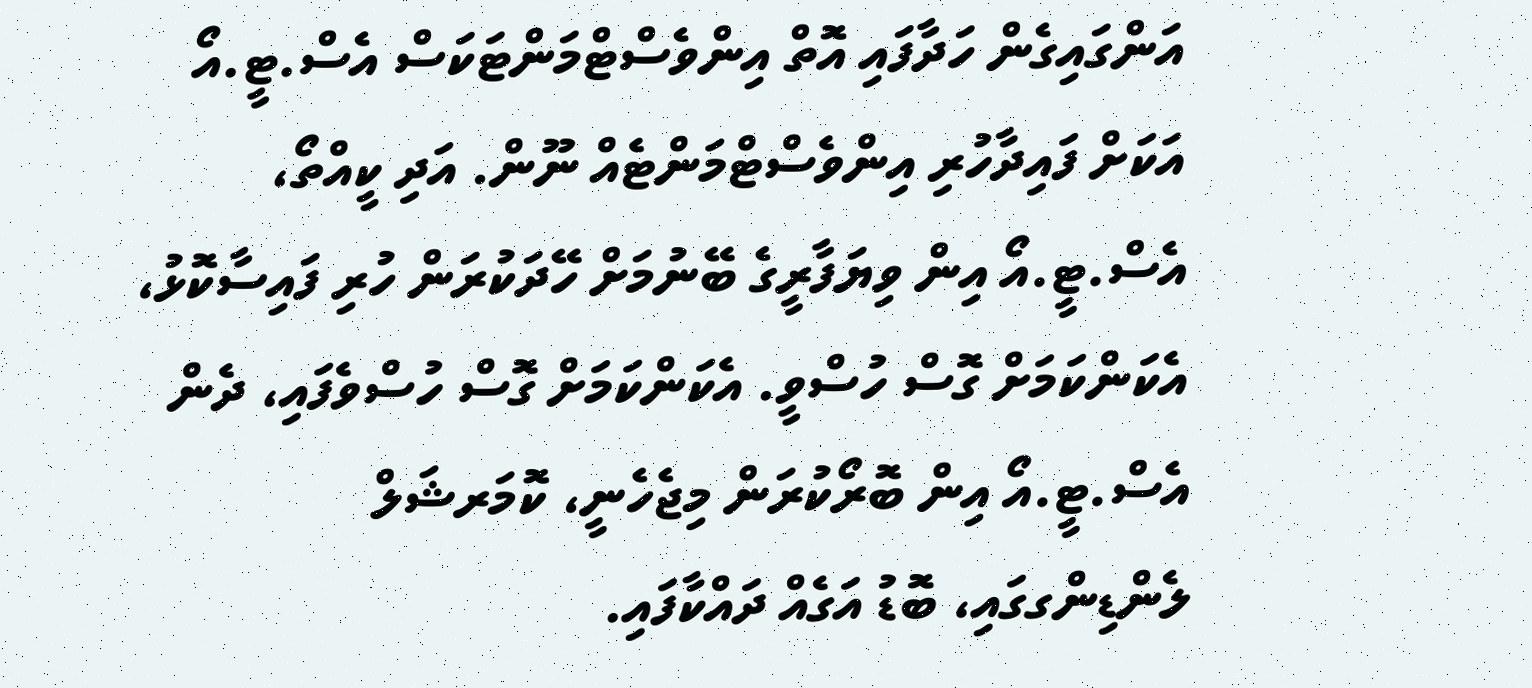އަންގައިގެން ހަދާފައި އޮތް އިންވެސްޓްމަންޓަކަސް އެސް.ޓީ.އޯ އަކަށް ފައިދާހުރި އިންވެސްޓްމަންޓެއް ނޫން. އަދި ކީއްތޯ، އެސް.ޓީ.އޯ އިން ވިޔަފާރީގެ ބޭނުމަށް ހޭދަކުރަން ހުރި ފައިސާކޮޅު، އެކަންކަމަށް ގޮސް ހުސްވީ. އެކަންކަމަށް ގޮސް ހުސްވެފައި، ދެން އެސް.ޓީ.އޯ އިން ބޮރޯކުރަން މިޖެހެނީ، ކޮމަރޝަލް ލެންޑިންގގައި، ބޮޑު އަގެއް ދައްކާފައި.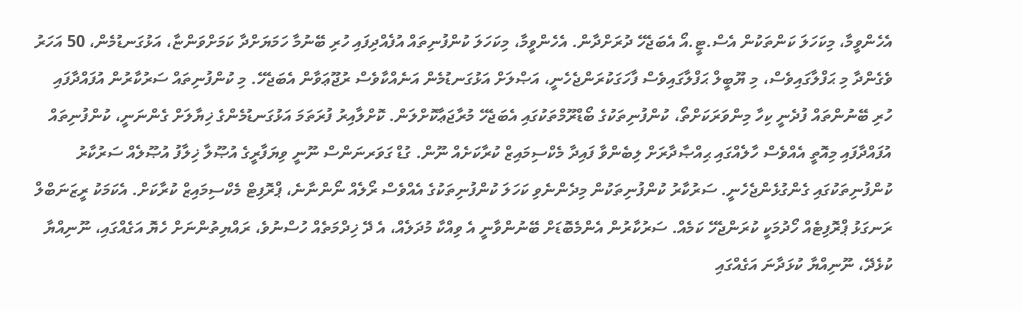އެހެންވީމާ، މިކަހަލަ ކަންތަކުން އެސް.ޓީ.އޯ އެބަޖެހޭ ދުރަށްދާން. އެހެންވީމާ، މިކަހަލަ ކުންފުނިތައް އުފެއްދިފައި ހުރި ބޭނުމާ ހަމަޔަށްދާ ކަމަށްވަންޏާ، އަޅުގަނޑުމެން، 50 އަހަރު ވެގެންދާ މި ޙަފްލާގައިވެސް، މި ޔޫބީލް ޙަފްލާގައިވެސް ފާހަގަކުރަންޖެހެނީ، އަޞްލަށް އަޅުގަނޑުމެން އަނެއްކާވެސް ރުޖޫޢަވާން އެބަޖެހޭ. މި ކުންފުނިތައް ސަރުކާރުން އުފައްދާފައި ހުރި ބޭނުންތައް ފުދެނީ ކިހާ މިންވަރަކަށްތޯ، ކުންފުނިތަކުގެ ބޯޑްރޫމްތަކުގައި އެބަޖެހޭ މުރާޖަޢާކޮށްލަން. ކޮށްލާއިރު ފުރަތަމަ އަޅުގަނޑުމެންގެ ޚިޔާލަށް ގެންނަނީ، ކުންފުނިތައް އުފައްދާފައި މިއޮތީ އެއްވެސް ހާލެއްގައި ޙިއްޞާދާރަށް ލިބެންވާ ފައިދާ މެކްސިމައިޒް ކުރާކަށެއް ނޫން. ގުޑް ގަވަރނަންސް ނޫނީ ވިޔަފާރީގެ އުޞޫލާ ޚިލާފު އުޞޫލެއް ސަރުކާރު ކުންފުނިތަކުގައި ގެންގުޅެންޖެހެނީ. ސަރުކާރު ކުންފުނިތަކުން މިދެންނެވި ކަހަލަ ކުންފުނިތަކުގެ އެއްވެސް ރޯލެއް ނޯންނާނެ، ޕްރޮފިޓް މެކްސިމައިޒް ކުރާކަށް. އެކަމަކު ރީޒަނަބްލް ރަނގަޅު ޕްރޮފިޓެއް ހޯދުމަކީ ކުރަންޖެހޭ ކަމެއް. ސަރުކާރުން އެންމެބޮޑަށް ބޭނުންވާނީ އެ ވިއްކާ މުދަލެއް، އެ ދޭ ޚިދްމަތެއް ހުސްނުވެ، ރައްޔިތުންނަށް ހެޔޮ އަގެއްގައި، ނޫނިއްޔާ ކުޅެދޭ، ނޫނިއްޔާ ކުޅަދާނަ އަގެއްގައި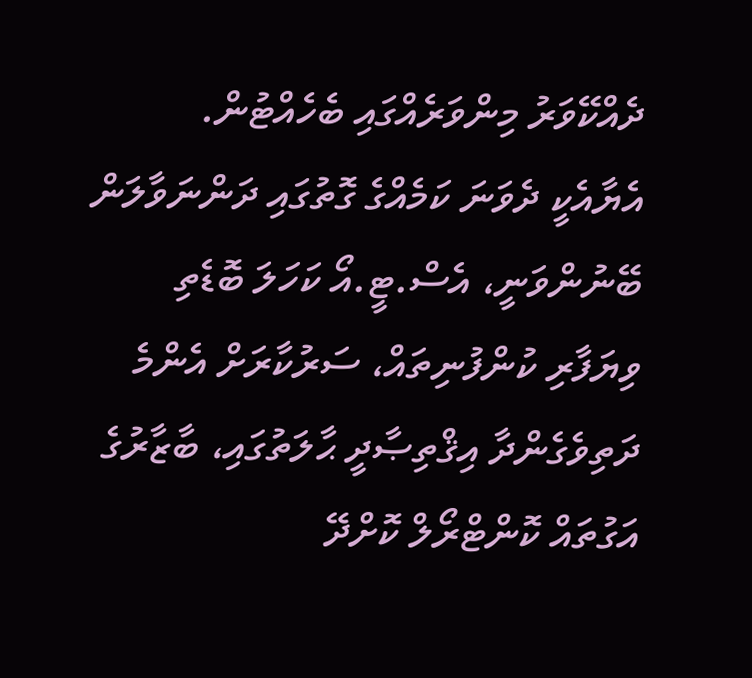ދެއްކޭވަރު މިންވަރެއްގައި ބެހެއްޓުން.
އެޔާއެކީ ދެވަނަ ކަމެއްގެ ގޮތުގައި ދަންނަވާލަން ބޭނުންވަނީ، އެސް.ޓީ.އޯ ކަހަލަ ބޮޑެތި ވިޔަފާރި ކުންފުނިތައް، ސަރުކާރަށް އެންމެ ދަތިވެގެންދާ އިޤްތިޞާދީ ޙާލަތުގައި، ބާޒާރުގެ އަގުތައް ކޮންޓްރޯލް ކޮށްދޭ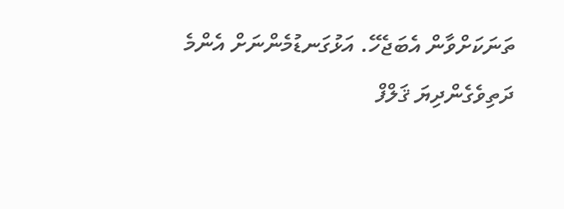ތަނަކަށްވާން އެބަޖެހޭ. އަޅުގަނޑުމެންނަށް އެންމެ ދަތިވެގެންދިޔަ ޤަލްފް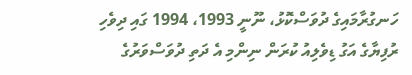ހަނގުރާމައިގެ ދުވަސްކޮޅު، ނޫނީ 1993، 1994 ގައި ދިވެހި ރުފިޔާގެ އަގު ޑިވެލިއު ކުރަން ނިންމި އެ ދަތި ދުވަސްވަރުގެ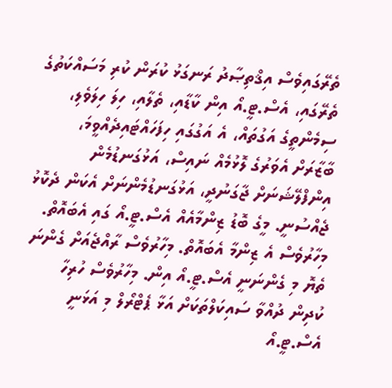ތެރޭގައިވެސް އިޤްތިޞާދު ރަނގަޅު ކުރަން ކުރި މަސައްކަތުގެ ތެރޭގައި، އެސް.ޓީ.އޯ އިން ކާޑާއި، ތެލާއި، ހިލަ ހިލަވެލި، ސިމެންތީގެ އަގުތައް، އެ އަގުގައި ހިފަހައްޓައިދެއްވީމަ، ބާޒާރަށް އެވަރުގެ ލޮޅުމެއް ނައިސް، އަޅުގަނޑުމެން އިންފްލޭޝަނަށް ޖާގަނުދީ، އަޅުގަނޑުމެންނަށް އެކަން ދެކޮޅު ޖެއްސުނީ. މީގެ ބޮޑު ޒިންމާއެއް އެސް.ޓީ.އޯ ގައި އެބައޮތް. މިހާރުވެސް އެ ޒިންމާ އެބައޮތް. މިހާރުވެސް ރާއްޖެއަށް ގެންނަ ތެޔޮ މި ގެންނަނީ އެސް.ޓީ.އޯ އިން. މިހާރުވެސް ހުރިހާ ކުދިން ދުއްވާ ސައިކަލްތަކަށް އަޅާ ޕެޓްރޯލް މި އަޅަނީ އެސް.ޓީ.އޯ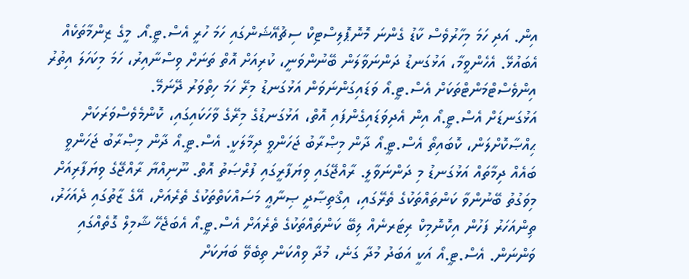އިން. އަދި ހަމަ މިހާރުވެސް ކާޑު ގެންނަ މޮނޮޕޮލިސްޓިކް ސިޗުއޭޝަންގައި ހަމަ ހުރީ އެސް.ޓީ.އޯ. މީގެ ޒިންމާތަކެއް އެބައުޅޭ. އެހެންވީމާ، އަޅުގަނޑު ދަންނަވާލަން ބޭނުންވަނީ، ކުރިއަށް އޮތް ތަނަށް ވިސްނާއިރު، ހަމަ މިކަހަލަ އިތުރު އިންވެސްޓްމަންޓްތަކަށް އެސް.ޓީ.އޯ ވަޑައިގަންނަވަން އަޅުގަނޑު މިރޭ ހަމަ ހިތްވަރު ދޭނަމޭ.
އަޅުގަނޑަށް އެސް.ޓީ.އޯ އިން އެދިވަޑައިގެންފައި އޮތް، އަޅުގަނޑުގެ މިރޭގެ ވާހަކައިގައި، ކޮންމެވެސްވަރަކަށް ޙިއްޞާކޮށްލަން، ކޮބައިތޯ އެސް.ޓީ.އޯ ދާން މިޞްރާބު ޖަހަންވީ ދިމާލަކީ. އެސް.ޓީ.އޯ ދާން މިޞްރާބު ޖަހަންވީ ބައެއް ދިމާތައް އަޅުގަނޑު މި ދަންނަވާލީ. ރާއްޖޭގައި ވިޔަފާރީގައި ފުރްޞަތު އޮތް. ނޫނިއްޔާ ރާއްޖޭގެ ވިޔަފާރިއަށް މިވަގުތު ބޭނުންވާ ކަންތައްތަކުގެ ތެރޭގައި، އިޤްތިޞާދީ ޞިނާޢީ މަސައްކަތްތަކުގެ ތެރެއަށް، އޭގެ ޒާތުގައި ދެއަހަރު، ތިންއަހަރު ފަހުން އިކޮނޮމިކް ރިޓަރނެއް ލިބޭ ކަންތައްތަކުގެ ތެރެއަށް އެސް.ޓީ.އޯ އެބަޖެހޭ ޝާމިލް ގޮތެއްގައި ވަންނަން. އެސް.ޓީ.އޯ އަކީ އަބަދު މުދާ ގަނެ، މުދާ ވިއްކަން ތިބެވޭ ބަޔަކަށް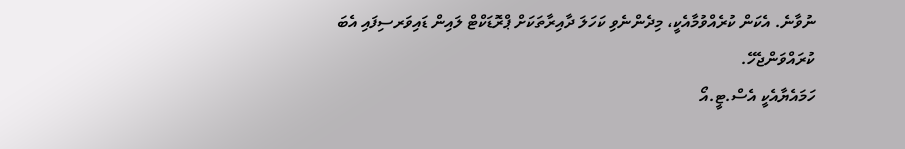ނުވާނެ. އެކަން ކުރެއްވުމާއެކީ، މިދެންނެވި ކަހަލަ ދާއިރާތަކަށް ޕްރޮޑަކްޓް ލައިން ޑައިވަރސިފައި އެބަ ކުރައްވަންޖެހޭ.
ހަމައެޔާއެކީ އެސް.ޓީ.އޯ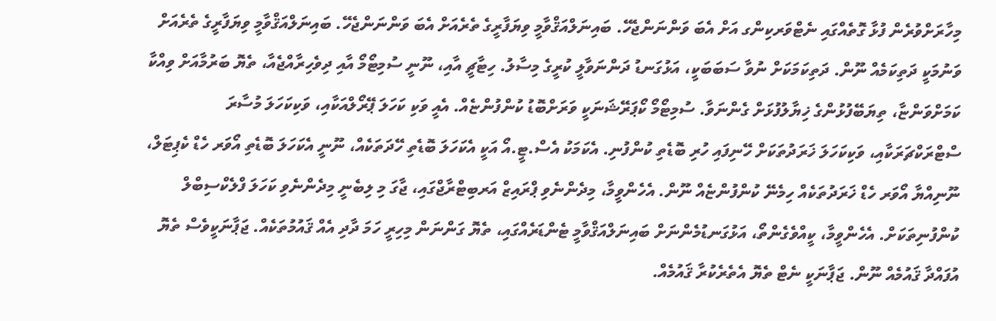މިހާރަށްވުރެން ފުޅާ ގޮތެއްގައި ނެޓްވަރކިންގ އަށް އެބަ ވަންނަންޖެހޭ. ބައިނަލްއަޤްވާމީ ވިޔަފާރީގެ ތެރެއަށް އެބަ ވަންނަންޖެހޭ. ބައިނަލްއަޤްވާމީ ވިޔަފާރީގެ ތެރެއަށް ވަނުމަކީ ދަތިކަމެއް ނޫން. ދަތިކަމަކަށް ނުވާ ސަބަބަކީ، އަޅުގަނޑު ދަންނަވާލީ ކުރީގެ މިސާލު. ހިޓާޗީ އާއި، ނޫނީ ސުމިޓޯމޯ އާއި ދިވެހިރާއްޖެއާ، ތެޔޮ ބަރުމާއަށް ވިއްކާ ކަމަށްވަންޏާ، ތިޔަބޭފުޅުންގެ ޚިޔާލުފުޅަށް ގެންނަވާ. ސުމިޓޯމޯ ކޯޕަރޭޝަނަކީ ވަރަށްބޮޑު ކުންފުންޏެއް. އެއީ ވަކި ކަހަލަ ޕޭރޯލްއަކާއި، ވަކިކަހަލަ މުސާރަ ސްޓްރަކްޗަރަކާއި، ވަކިކަހަލަ ޚަރަދުތަކަށް ހޭނިފައި ހުރި ބޮޑެތި ކުންފުނި. އެކަމަކު އެސް.ޓީ.އޯ އަކީ އެކަހަލަ ބޮޑެތި ހޭދަތަކެއް، ނޫނީ އެކަހަލަ ބޮޑެތި އޯވަރ ހެޑް ކެޕިޓަލް، ނޫނިއްޔާ އޯވަރ ހެޑް ޚަރަދުތަކެއް ހިމެނޭ ކުންފުންޏެއް ނޫން. އެހެންވީމާ، މިދެންނެވި ޕްރައިޒް އަރބިޓްރާޖްގައި، ޖާގަ މި ލިބެނީ މިދެންނެވި ކަހަލަ ފްލެކްސިބްލް ކުންފުނިތަކަށް. އެހެންވީމާ، ކީއްވެގެންތޯ، އަޅުގަނޑުމެންނަށް ބައިނަލްއަޤްވާމީ ޓެންޑަރެއްގައި، ތެޔޮ ގަންނަން މިހިރީ ހަމަ ދާދި އެއް ޤައުމުތަކެއް. ޖަޕާނަކީވެސް ތެޔޮ އުފައްދާ ޤައުމެއް ނޫން. ޖަޕާނަކީ ނެޓް ތެޔޮ އެތެރެކުރާ ޤައުމެއް.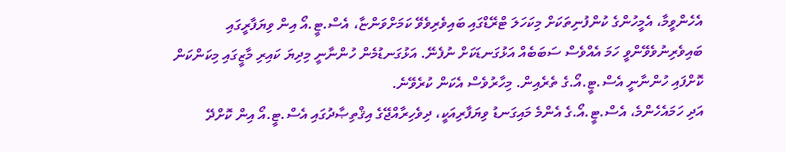އެހެންވީމާ، އެމީހުންގެ ކުންފުނިތަކަށް މިކަހަލަ ޓްރޭޑްގައި ބައިވެރިވެވޭ ކަމަށްވަންޏާ، އެސް.ޓީ.އޯ އިން ވިޔަފާރީގައި ބައިވެރިނުވެވޭންވީ ހަމަ އެއްވެސް ސަބަބެއް އަޅުގަނޑަކަށް ނުފެނޭ. އަޅުގަނޑުމެން ހުންނާނީ މިދިޔަ ކައިރި މާޒީގައި މިކަންކަން ކޮށްފައި ހުންނާނީ އެސް.ޓީ.އޯ.ގެ ތެރެއިން. މިހާރުވެސް އެކަން ކުރެވޭނެ.
އަދި ހަމައެހެންމެ، އެސް.ޓީ.އޯ.ގެ އެންމެ މައިގަނޑު ވިޔަފާރިއަކީ، ދިވެހިރާއްޖޭގެ އިޤްތިޞާދުގައި އެސް.ޓީ.އޯ އިން ކޮށްދޭ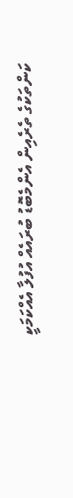ކަންތަކުގެ ތެރެއިން އެންމެބޮޑު ބުރައެއް އުފުލާ އެއްކަމަކީ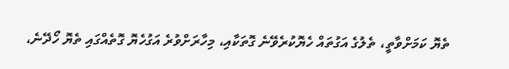ތެޔޮ ކަމަށްވާތީ، ތެލުގެ އަގުތައް ހެޔޮކުރެވޭނެ ގޮތަކާއި، މިހާރަށްވުރެ އަގުހެޔޮ ގޮތެއްގައި ތެޔޮ ހޯދޭނެ،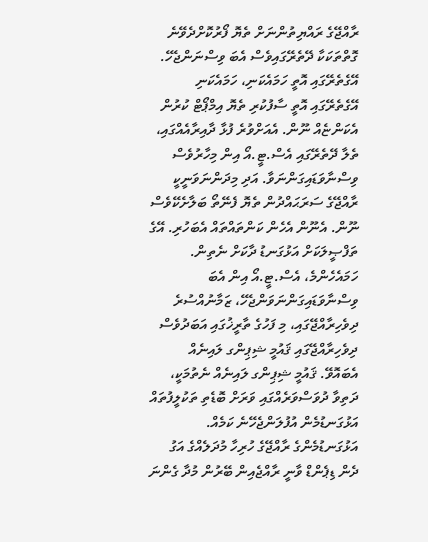ރާއްޖޭގެ ރައްޔިތުންނަށް ތެޔޮ ފޯރުކޮށްދެވޭނެ ގޮތްތަކަކާ ދޭތެރޭގައިވެސް އެބަ ވިސްނަންޖެހޭ. އޭގެތެރޭގައި އޮތީ ހަމައެކަނި، ހަމައެކަނި އޭގެތެރޭގައި އޮތީ ސާފުކުރި ތެޔޮ އިމްޕޯޓް ކުރުން އެކަންޏެއް ނޫން. އެއަށްވުރެ ފުޅާ ދާއިރާއެއްގައި، ތެލާ ދޭތެރޭގައި އެސް.ޓީ.އޯ އިން މިހާރުވެސް ވިސްނާވަޑައިގަންނަވާ. އަދި މިދަންނަވަނީކީ ރާއްޖޭގެ ސަރަޙައްދުން ތެޔޮ ފެނޭތޯ ބަލާށެކޭވެސް ނޫން. އެނޫން އެހެން ކަންތައްތައް އެބަހުރި. އޭގެ ތަފްޞީލަކަށް އަޅުގަނޑު ދާކަށް ނެތިން.
ހަމައެހެންމެ، އެސް.ޓީ.އޯ އިން އެބަ ވިސްނާވަޑައިގަންނަވަންޖެހޭ، ޒަމާނުއްސުރެ ދިވެހިރާއްޖޭގައި، މި ފަހުގެ ތާރީޚުގައި އަބަދުވެސް ދިވެހިރާއްޖޭގައި ޤައުމީ ޝިޕިންގ ލައިނެއް އެބައޮވޭ. ޤައުމީ ޝިޕިންގ ލައިނެއް ނެތުމަކީ، ދަތިވާ ދުވަސްވަރެއްގައި ވަރަށް ބޮޑެތި ތަކުލީފުތައް އަޅުގަނޑުމެން އުފުލަންޖެހޭނެ ކަމެއް. އަޅުގަނޑުމެންގެ ރާއްޖޭގެ ހުރިހާ މުދަލެއްގެ އަގު ދެން ޑިޕެންޑް ވާނީ ރާއްޖެއިން ބޭރުން މުދާ ގެންނަ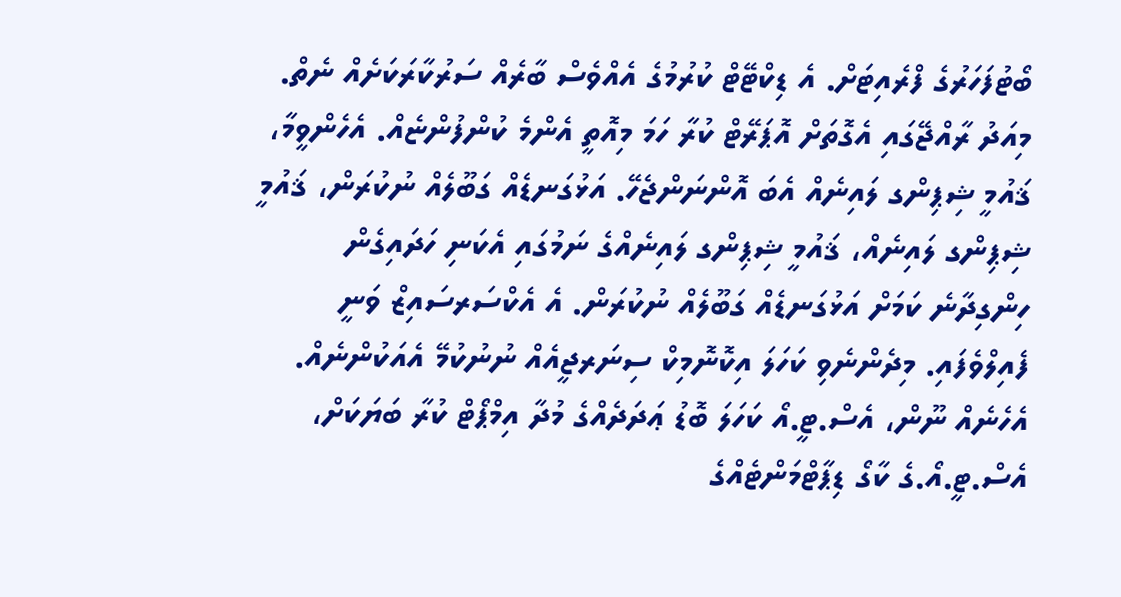ބޯޓުފަހަރުގެ ފްރެއިޓަށް. އެ ޑިކްޓޭޓް ކުރުމުގެ އެއްވެސް ބާރެއް ސަރުކާރަކަށެއް ނެތް. މިއަދު ރާއްޖޭގައި އެގޮތަށް އޮޕަރޭޓް ކުރާ ހަމަ މިއޮތީ އެންމެ ކުންފުންޏެއް. އެހެންވީމާ، ޤައުމީ ޝިޕިންގ ލައިނެއް އެބަ އޮންނަންޖެހޭ. އަޅުގަނޑެއް ގަބޫލެއް ނުކުރަން، ޤައުމީ ޝިޕިންގ ލައިނެއް، ޤައުމީ ޝިޕިންގ ލައިނެއްގެ ނަމުގައި އެކަނި ހަދައިގެން ހިންގިދާނެ ކަމަށް އަޅުގަނޑެއް ގަބޫލެއް ނުކުރަން. އެ އެކްސަރސައިޒް ވަނީ ފެއިލްވެފައި. މިދެންނެވި ކަހަލަ އިކޮނޮމިކް ސިނަރޖީއެއް ނުނުކުމޭ އެއަކުންނެއް. އެހެނެއް ނޫން، އެސް.ޓީ.އޯ ކަހަލަ ބޮޑު ޢަދަދެއްގެ މުދާ އިމްޕޯޓް ކުރާ ބަޔަކަށް، އެސް.ޓީ.އޯ.ގެ ކާގޯ ޑިޕާޓްމަންޓެއްގެ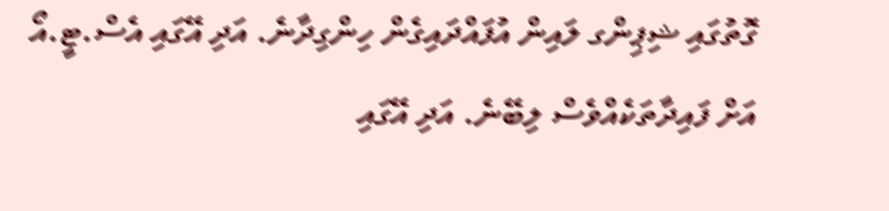ގޮތުގައި ޝިޕިންގ ލައިން އުފައްދައިގެން ހިންގިދާނެ. އަދި އޭގައި އެސް.ޓީ.އޯ އަށް ފައިދާތަކެއްވެސް ލިބޭނެ. އަދި އޭގައި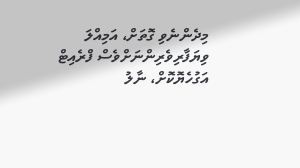މިދެންނެވި ގޮތަށް، އަމިއްލަ ވިޔަފާރިވެރިންނަށްވެސް ފްރެއިޓް އަގުހެޔޮކޮށް، ނާލު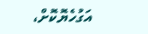އަގުހެޔޮކޮށް،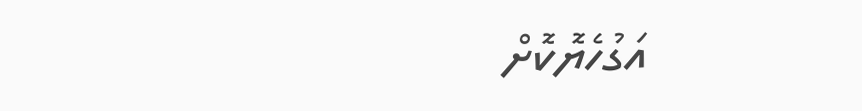އަގުހެޔޮކޮށް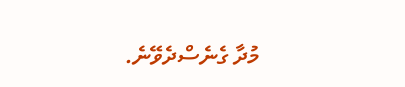މުދާ ގެނެސްދެވޭނެ.